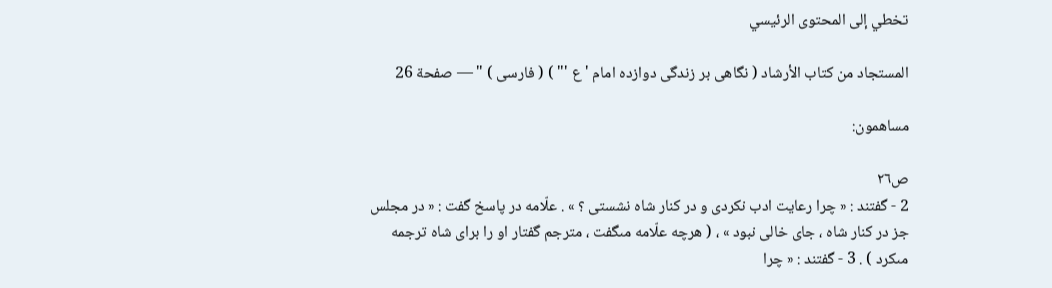تخطي إلى المحتوى الرئيسي

المستجاد من كتاب الأرشاد ( نگاهى بر زندگى دوازده امام ' ع '" ) ( فارسى ) " — صفحة 26

مساهمون:

ص٢٦
2 - گفتند : « چرا رعايت ادب نكردى و در كنار شاه نشستى ؟ » . علّامه در پاسخ گفت : « در مجلس جز در كنار شاه ، جاى خالى نبود » ، ( هرچه علّامه مىگفت ، مترجم گفتار او را براى شاه ترجمه مىكرد ) . 3 - گفتند : « چرا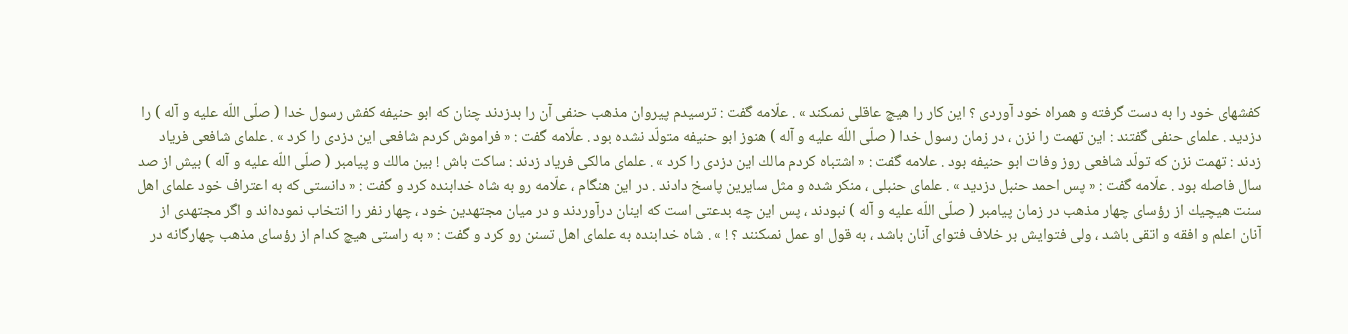كفشهاى خود را به دست گرفته و همراه خود آوردى ؟ اين كار را هيچ عاقلى نمىكند » . علّامه گفت : ترسيدم پيروان مذهب حنفى آن را بدزدند چنان كه ابو حنيفه كفش رسول خدا ( صلّى اللّه عليه و آله ) را دزديد . علماى حنفى گفتند : اين تهمت را نزن ، در زمان رسول خدا ( صلّى اللّه عليه و آله ) هنوز ابو حنيفه متولّد نشده بود . علّامه گفت : « فراموش كردم شافعى اين دزدى را كرد » . علماى شافعى فرياد زدند : تهمت نزن كه تولّد شافعى روز وفات ابو حنيفه بود . علامه گفت : « اشتباه كردم مالك اين دزدى را كرد » . علماى مالكى فرياد زدند : ساكت باش ! بين مالك و پيامبر ( صلّى اللّه عليه و آله ) بيش از صد سال فاصله بود . علّامه گفت : « پس احمد حنبل دزديد » . علماى حنبلى ، منكر شده و مثل سايرين پاسخ دادند . در اين هنگام ، علّامه رو به شاه خدابنده كرد و گفت : « دانستى كه به اعتراف خود علماى اهل سنت هيچيك از رؤساى چهار مذهب در زمان پيامبر ( صلّى اللّه عليه و آله ) نبودند ، پس اين چه بدعتى است كه اينان درآوردند و در ميان مجتهدين خود ، چهار نفر را انتخاب نموده‌اند و اگر مجتهدى از آنان اعلم و افقه و اتقى باشد ، ولى فتوايش بر خلاف فتواى آنان باشد ، به قول او عمل نمىكنند ؟ ! » . شاه خدابنده به علماى اهل تسنن رو كرد و گفت : « به راستى هيچ كدام از رؤساى مذهب چهارگانه در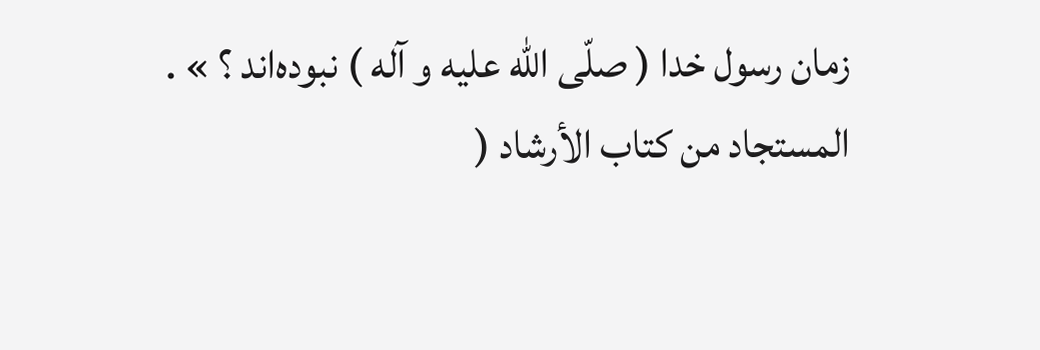زمان رسول خدا ( صلّى اللّه عليه و آله ) نبوده‌اند ؟ » .
المستجاد من كتاب الأرشاد (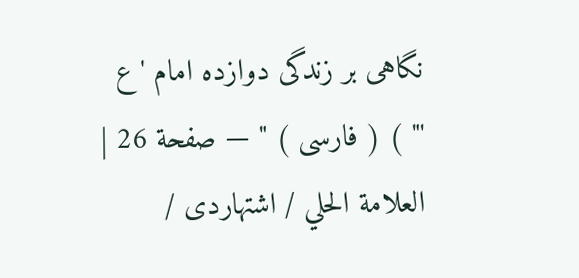نگاهى بر زندگى دوازده امام ' ع '" ) ( فارسى ) " — صفحة 26 | العلامة الحلي / اشتهاردى /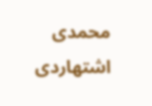محمدى اشتهاردى